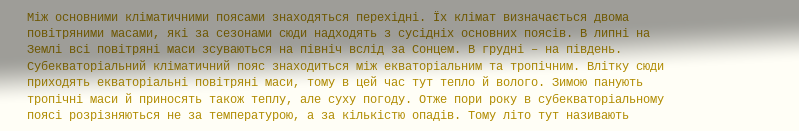Між основними кліматичними поясами знаходяться перехідні. Їх клімат визначається двома повітряними масами, які за сезонами сюди надходять з сусідніх основних поясів. В липні на Землі всі повітряні маси зсуваються на північ вслід за Сонцем. В грудні – на південь.
Субекваторіальний кліматичний пояс знаходиться між екваторіальним та тропічним. Влітку сюди приходять екваторіальні повітряні маси, тому в цей час тут тепло й волого. Зимою панують тропічні маси й приносять також теплу, але суху погоду. Отже пори року в субекваторіальному поясі розрізняються не за температурою, а за кількістю опадів. Тому літо тут називають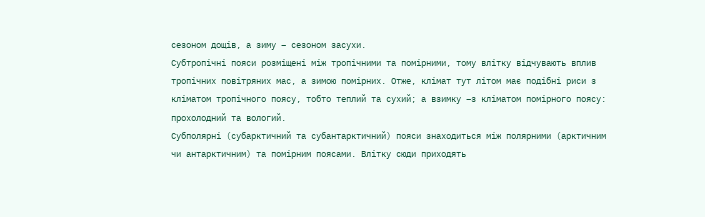сезоном дощів, а зиму – сезоном засухи.
Субтропічні пояси розміщені між тропічними та помірними, тому влітку відчувають вплив тропічних повітряних мас, а зимою помірних. Отже, клімат тут літом має подібні риси з кліматом тропічного поясу, тобто теплий та сухий; а взимку –з кліматом помірного поясу: прохолодний та вологий.
Субполярні (субарктичний та субантарктичний) пояси знаходиться між полярними (арктичним чи антарктичним) та помірним поясами. Влітку сюди приходять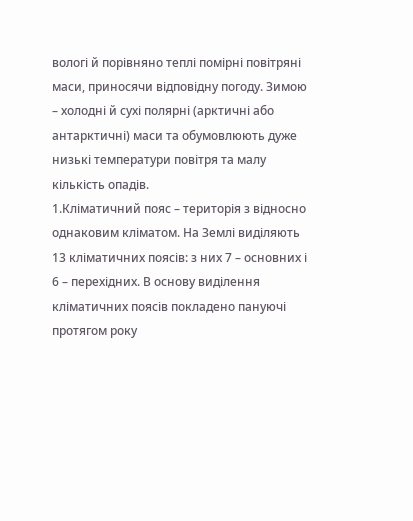вологі й порівняно теплі помірні повітряні маси, приносячи відповідну погоду. Зимою – холодні й сухі полярні (арктичні або антарктичні) маси та обумовлюють дуже низькі температури повітря та малу кількість опадів.
1.Кліматичний пояс – територія з відносно однаковим кліматом. На Землі виділяють 13 кліматичних поясів: з них 7 – основних і 6 – перехідних. В основу виділення кліматичних поясів покладено пануючі протягом року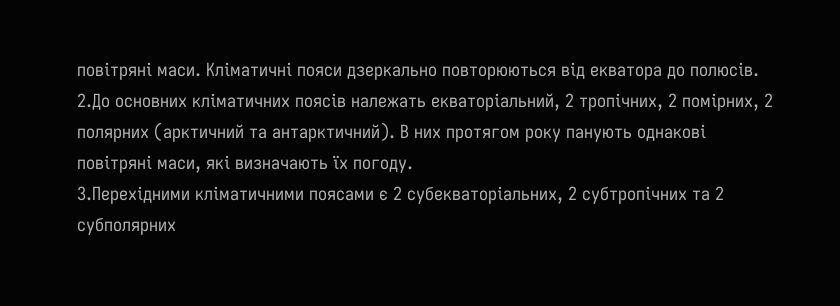повітряні маси. Кліматичні пояси дзеркально повторюються від екватора до полюсів.
2.До основних кліматичних поясів належать екваторіальний, 2 тропічних, 2 помірних, 2 полярних (арктичний та антарктичний). В них протягом року панують однакові повітряні маси, які визначають їх погоду.
3.Перехідними кліматичними поясами є 2 субекваторіальних, 2 субтропічних та 2 субполярних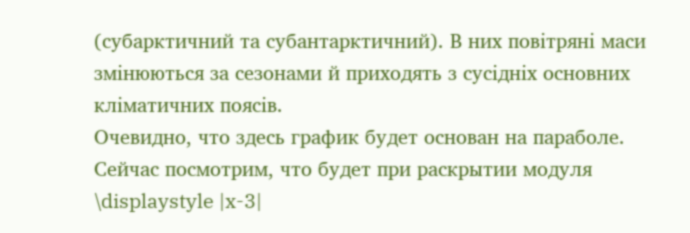(субарктичний та субантарктичний). В них повітряні маси змінюються за сезонами й приходять з сусідніх основних кліматичних поясів.
Очевидно, что здесь график будет основан на параболе.
Сейчас посмотрим, что будет при раскрытии модуля
\displaystyle |x-3|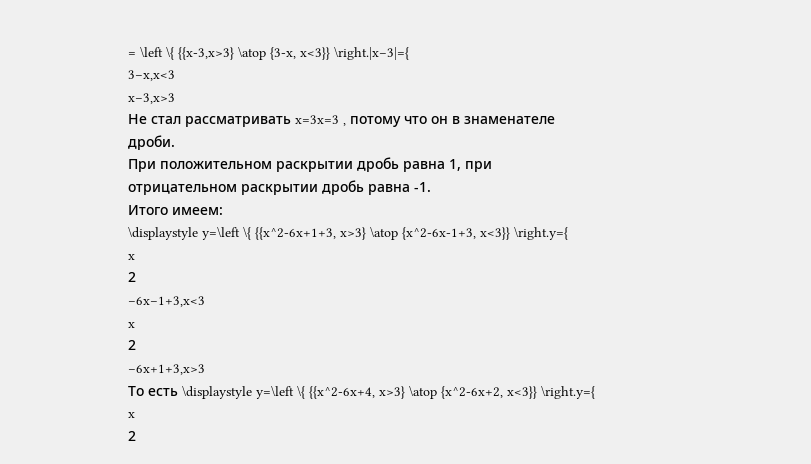= \left \{ {{x-3,x>3} \atop {3-x, x<3}} \right.∣x−3∣={
3−x,x<3
x−3,x>3
Не стал рассматривать x=3x=3 , потому что он в знаменателе дроби.
При положительном раскрытии дробь равна 1, при отрицательном раскрытии дробь равна -1.
Итого имеем:
\displaystyle y=\left \{ {{x^2-6x+1+3, x>3} \atop {x^2-6x-1+3, x<3}} \right.y={
x
2
−6x−1+3,x<3
x
2
−6x+1+3,x>3
То есть \displaystyle y=\left \{ {{x^2-6x+4, x>3} \atop {x^2-6x+2, x<3}} \right.y={
x
2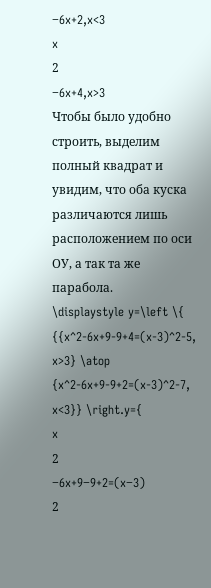−6x+2,x<3
x
2
−6x+4,x>3
Чтобы было удобно строить, выделим полный квадрат и увидим, что оба куска различаются лишь расположением по оси ОУ, а так та же парабола.
\displaystyle y=\left \{ {{x^2-6x+9-9+4=(x-3)^2-5, x>3} \atop {x^2-6x+9-9+2=(x-3)^2-7, x<3}} \right.y={
x
2
−6x+9−9+2=(x−3)
2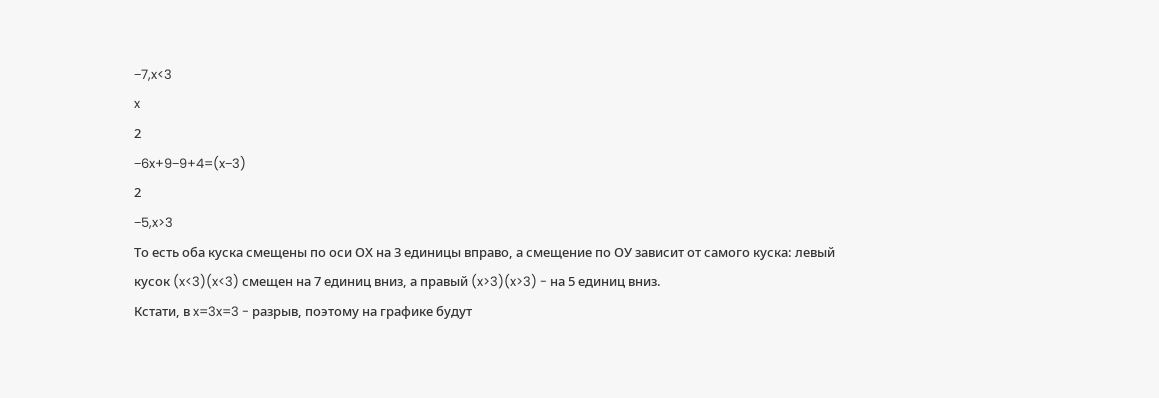−7,x<3
x
2
−6x+9−9+4=(x−3)
2
−5,x>3
То есть оба куска смещены по оси ОХ на 3 единицы вправо, а смещение по ОУ зависит от самого куска: левый кусок (x<3)(x<3) смещен на 7 единиц вниз, а правый (x>3)(x>3) - на 5 единиц вниз.
Кстати, в x=3x=3 - разрыв, поэтому на графике будут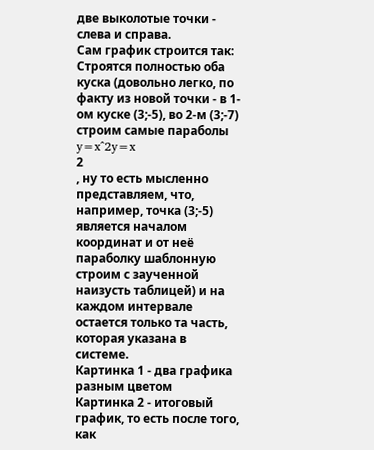две выколотые точки - слева и справа.
Сам график строится так:
Строятся полностью оба куска (довольно легко, по факту из новой точки - в 1-ом куске (3;-5), во 2-м (3;-7) строим самые параболы y=x^2y=x
2
, ну то есть мысленно представляем, что, например, точка (3;-5) является началом координат и от неё параболку шаблонную строим с заученной наизусть таблицей) и на каждом интервале остается только та часть, которая указана в системе.
Картинка 1 - два графика разным цветом
Картинка 2 - итоговый график, то есть после того, как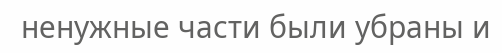ненужные части были убраны и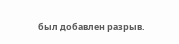был добавлен разрыв.